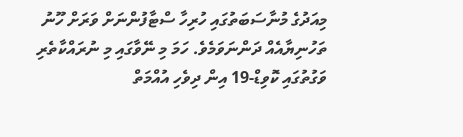މިއަދުގެ މުނާސަބަތުގައި ހުރިހާ ސްޓާފުންނަށް ވަރަށް ހޫނު ތަހުނިޔާއެއް ދަންނަވަމެވެ. ހަމަ މި ނޭވާގައި މި ނުރައްކާތެރި ވަގުތުގައި ކޮވިޑް-19 އިން ދިވެހި އުއްމަތް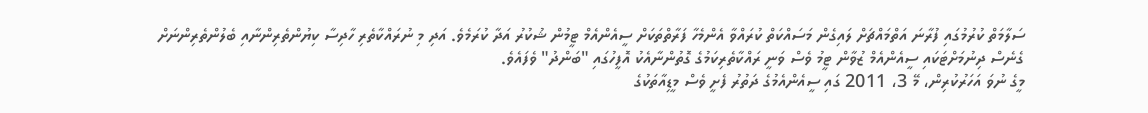ސަލާމަތް ކުރުމުގައި ފުރާނަ އަތްމައްޗަށް ލައިގެން މަސައްކަތް ކުރައްވާ އެންމެހާ ފަރާތްތަކަށް ސީއެންއެމް ޓީމުން ޝުކުރު އަދާ ކުރަމެވެ. އަދި މި ނުރައްކާތެރި ހާދިސާ ކިޔުންތެރިންނާއި ބެލުންތެރިންނަށް ގެނެސް ދިނުމަށްޓަކައި ސީއެންއެމް ޒުވާން ޓީމު ވެސް ވަނީ ރައްކާތެރިކަމުގެ ގޮތުންނާއެކު އޮފީހުގައި "ބަންދު" ވެފައެވެ.
މީގެ ނުވަ އަހަރުކުރިން، މޭ 3، 2011 ގައި ސީއެންއެމުގެ ދަތުރު ފެށީ ވެސް މީޑިއާތަކުގެ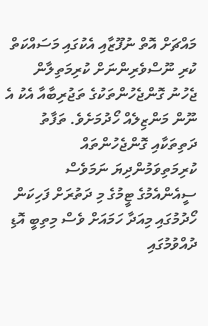މައްޗަށް އޮތް ނުފޫޒާއި އެކުގައި މަސައްކަތް ކުރި ނޫސްވެރިންނަށް ކުރިމަތިލާން ޖެހުނު ގޮންޖެހުންތަކުގެ ތަޖުރިބާއާ އެކު އެ ނޫން މަންޒިލެއް ހޯދުމަށެވެ. ތަފާތު ދަތިތަކާއި ގޮންޖެހުންތައް ކުރިމަތިވަމުންދިޔަ ނަމަވެސް ސީއެންއެމުގެ ޓީމުގެ މި ދަތުރަށް ފަހިކަން ހޯދުމުގައި މިއަދާ ހަމައަށް ވެސް މިތިބީ އޮޑި ދުއްވުމުގައި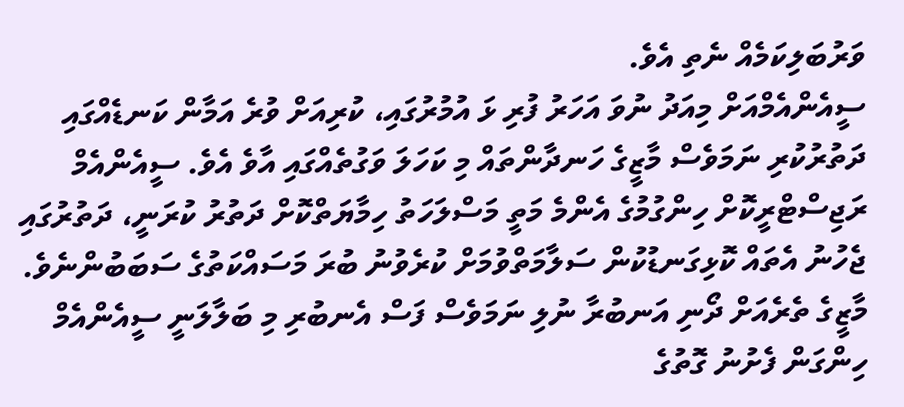ވަރުބަލިކަމެއް ނެތި އެވެ.
ސީއެންއެމްއަށް މިއަދު ނުވަ އަހަރު ފުރި ޅަ އުމުރުގައި، ކުރިއަށް ވުރެ އަމާން ކަނޑެއްގައި ދަތުރުކުރި ނަމަވެސް މާޒީގެ ހަނދާންތައް މި ކަހަލަ ވަގުތެއްގައި އާވެ އެވެ. ސީއެންއެމް ރަޖިސްޓްރީކޮށް ހިންގުމުގެ އެންމެ މަތީ މަސްލަހަތު ހިމާޔަތްކޮށް ދަތުރު ކުރަނީ، ދަތުރުގައި ޖެހުނު އެތައް ކޮޅިގަނޑުކުން ސަލާމަތްވުމަށް ކުރެވުނު ބުރަ މަސައްކަތުގެ ސަބަބުންނެވެ.
މާޒީގެ ތެރެއަށް ދޯނި އަނބުރާ ނުލި ނަމަވެސް ފަސް އެނބުރި މި ބަލާލަނީ ސީއެންއެމް ހިންގަން ފެށުނު ގޮތުގެ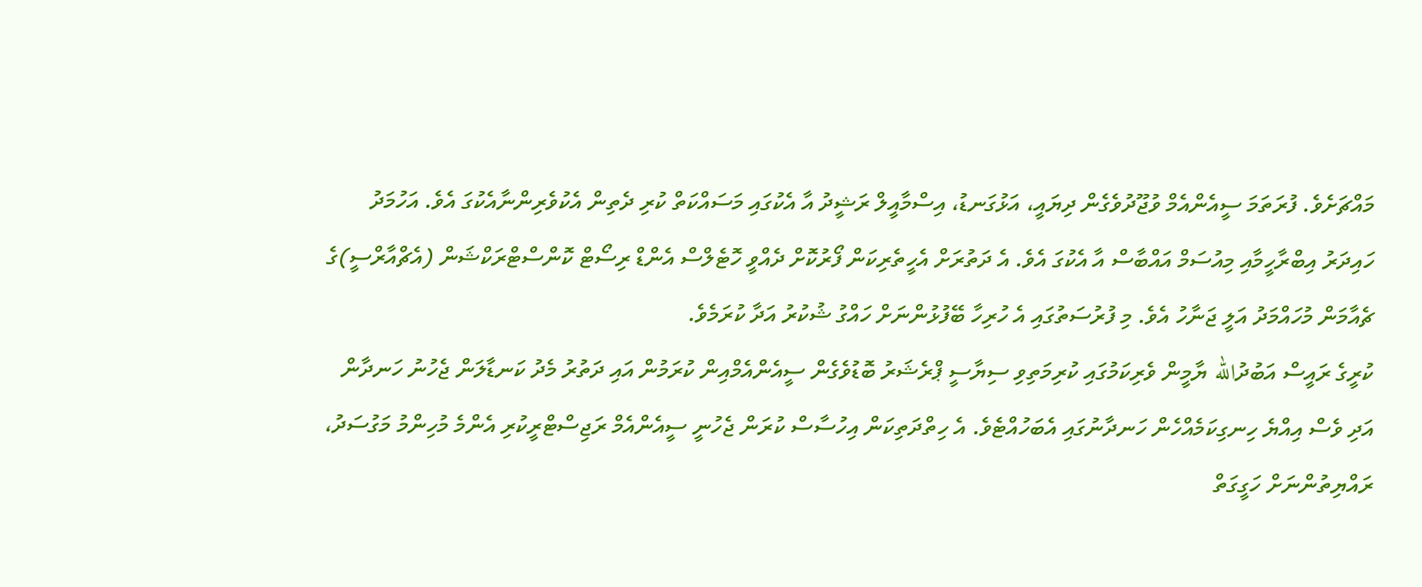މައްޗަށެވެ. ފުރަތަމަ ސީއެންއެމް ވުޖޫދުވެގެން ދިޔައީ، އަޅުގަނޑު، އިސްމާއީލް ރަޝީދު އާ އެކުގައި މަސައްކަތް ކުރި ދެތިން އެކުވެރިންނާއެކުގަ އެވެ. އަހުމަދު ހައިދަރު އިބްރާހީމާއި މިއުސަމް އައްބާސް އާ އެކުގަ އެވެ. އެ ދަތުރަށް އެހީތެރިކަން ފޯރުކޮށް ދެއްވީ ހޮޓެލްސް އެންޑް ރިސޯޓް ކޮންސްޓްރަކްޝަން (އެޗްއާރްސީ)ގެ ޗެއާމަން މުހައްމަދު އަލީ ޖަނާހު އެވެ. މި ފުރުސަތުގައި އެ ހުރިހާ ބޭފުޅުންނަށް ހައްގު ޝުކުރު އަދާ ކުރަމެވެ.
ކުރީގެ ރައީސް އަބުދުالله ޔާމީން ވެރިކަމުގައި ކުރިމަތިވި ސިޔާސީ ޕްރެޝަރު ބޮޑުވެގެން ސީއެންއެމްއިން ކުރަމުން އައި ދަތުރު މެދު ކަނޑާލަން ޖެހުނު ހަނދާން އަދި ވެސް އިއްޔެ ހިނގިކަމެއްހެން ހަނދާނުގައި އެބަހުއްޓެވެ. އެ ހިތްދަތިކަން އިހުސާސް ކުރަން ޖެހުނީ ސީއެންއެމް ރަޖިސްޓްރީކުރި އެންމެ މުހިންމު މަގުސަދު، ރައްޔިތުންނަށް ހަގީގަތް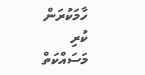ހާމަކުރަން ކުރި މަސައްކަތް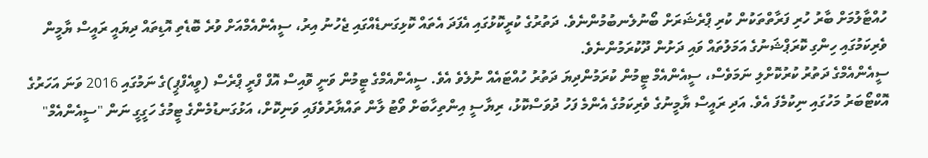ހުއްޓާލުމަށް ބާރު ހުރި ފަރާތްތަކުން ކުރި ޕްރެޝަރަށް ބޯނުލެނބުމުންނެވެ. ދަތުރުގެ ކުރީކޮޅުގައި އެފަދަ އެތައް ކޮޅިގަނޑެއްގައި ޖެހުނު އިރު، ސީއެންއެމްއަށް ވުރެ ބޮޑެތި އޮޑިތައް ދިޔައީ ރައީސް ޔާމީން ވެރިކަމުގައި ހިންގި ކޮރަޕްޝަނުގެ އަމަލުތައް ވައި ދަށުން ދޫކުރަމުންނެވެ.
ސީއެންއެމްގެ ދަތުރު ކުރުކޮށްލި ނަމަވެސް، ސީއެންއެމް ޓީމުން ކުރަމުންދިޔަ ދަތުރު ހުއްޓައެއް ނުލެވެ އެވެ. ސީއެންއެމްގެ ޓީމުން ވަނީ ވޮއިސް އޮފް ފްރީ ޕްރެސް (ވީއެފްޕީ)ގެ ނަމުގައި 2016 ވަނަ އަހަރުގެ އޮކްޓޯބަރު މަހުގައި ނިކުމެފަ އެވެ. އަދި ރައީސް ޔާމީނުގެ ވެރިކަމުގެ އެންމެ ފަހު ދުވަސްކޮޅު، ރިޔާސީ އިންތިހާބަށް ވޯޓު ލާން ތައްޔާރުވެފައި ވަނިކޮށް، އަޅުގަނޑުމެންގެ ޓީމުގެ ހަގީގީ ނަން "ސީއެންއެމް"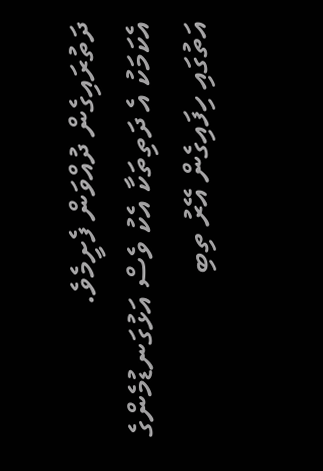ދަތުރައިގެން ދުއްވަން ފެށީމެވެ.
އެކަމަކު އެ ދަތިތަކާ އެކު ވެސް އަޅުގަނޑުމެންގެ އަތުގައި ހިފައިގެން އޭރު ތިބި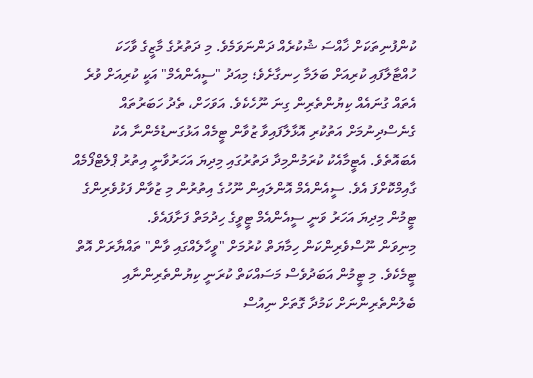ކުންފުނިތަކަށް ޚާއްސަ ޝުކުރެއް ދަންނަވަމެވެ. މި ދަތުރުގެ މާޒީގެ ވާހަކަ ހުއްޓާލާފައި ކުރިއަށް ބަލަމާ ހިނގާށެވެ؛ މިއަދު "ސީއެންއެމް" އަކީ ކުރިއަށް ވުރެ އެތައް ގުނައެއް ކިޔުންތެރިން ގިނަ ނޫހެކެވެ. އަވަހަށް، ތެދު ހަބަރުތައް ގެނެސްދިނުމަށް އަތުކުރި އޮޅާލާފައިވާ ޒުވާން ޓީމެއް އަޅުގަނޑުމެންނާ އެކު އެބައޮތެވެ. އެޓީމާއެކު ކުރަމުންމިދާ ދަތުރުގައި މިދިޔަ އަހަރުވާނީ އިތުރު ޕްލެޓްފޯމެއް ގާއިމްކޮށްފަ އެވެ. ސީއެންއެމް އޮންލައިން ނޫހުގެ އިތުރުން މި ޒުވާން ފަޅުވެރިންގެ ޓީމުން މިދިޔަ އަހަރު ވަނީ ސީއެންއެމް ޓީވީގެ ހިދުމަތް ފަށާފައެވެ.
މިނިވަން ނޫސްވެރިންކަން ހިމާޔަތް ކުރުމަށް "ވީހާލެއްގައި ވާން" ތައްޔާރަށް އޮތް ޓީމެކެވެ. މި ޓީމުން އަބަދުވެސް މަސައްކަތް ކުރަނީ ކިޔުންތެރިންނާއި ބެލުންތެރިންނަށް ކަމުދާ ގޮތަށް ނިއުސް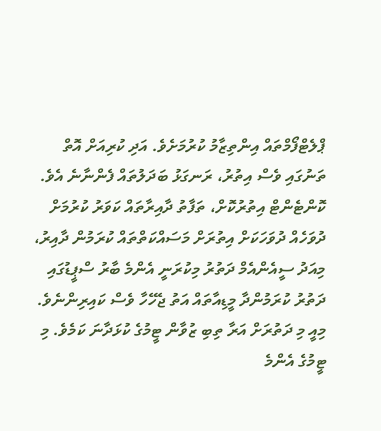ޕްލެޓްފޯމްތައް އިންތިޒާމު ކުރުމަށެވެ. އަދި ކުރިއަށް އޮތް ތަނުގައި ވެސް އިތުރު، ރަނގަޅު ބަދަލުތައް ފެންނާނެ އެވެ. ކޮންޓެންޓް އިތުރުކޮށް، ތަފާތު ދާއިރާތައް ކަވަރު ކުރުމަށް ދުވަހެއް ދުވަހަކަށް އިތުރަށް މަސައްކަތްތައް ކުރަމުން ދާއިރު، މިއަދު ސީއެންއެމް ދަތުރު މިކުރަނީ އެންމެ ބާރު ސްޕީޑުގައި ދަތުރު ކުރަމުންދާ މީޑިއާތައް އަތު ޖެހޭހާ ވެސް ކައިރިންނެވެ. މިއީ މި ދަތުރަށް އަރާ ތިބި ޒުވާން ޓީމުގެ ކުޅަދާނަ ކަމެވެ. މި ޓީމުގެ އެންމެ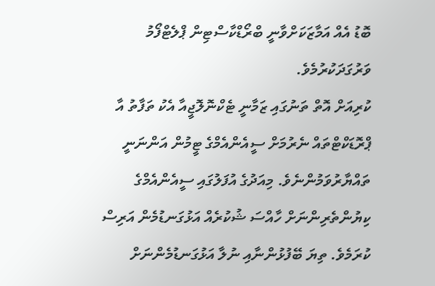ބޮޑު އެއް އަމާޒަކަށްވާނީ ބްރޯޑްކާސްޓިން ޕްލެޓްފޯމު ވަރުގަދަކުރުމެވެ.
ކުރިއަށް އޮތް ތަނުގައި ޒަމާނީ ޓެކްނޮލޮޖީއާ އެކު ތަފާތު އާ ޕްރޮޑަކްޓްތައް ނެރުމަށް ސީއެންއެމްގެ ޓީމުން އަންނަނީ ތައްޔާރުވަމުންނެވެ. މިއަދުގެ އުފަލުގައި ސީއެންއެމްގެ ކިޔުންތެރިންނަށް ހާއްސަ ޝުކުރެއް އަޅުގަނޑުމެން އަރިސް ކުރަމެވެ. ތިޔަ ބޭފުޅުންނާއި ނުލާ އަޅުގަނޑުމެންނަށް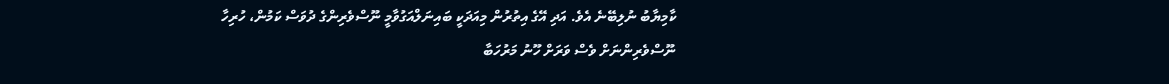ކާމިޔާބު ނުލިބޭނެ އެވެ. އަދި އޭގެ އިތުރުން މިއަދަކީ ބައިނަލްއަގުވާމީ ނޫސްވެރިންގެ ދުވަސް ކަމުން، ހުރިހާ ނޫސްވެރިންނަށް ވެސް ވަރަށް ހޫނު މަރުހަބާ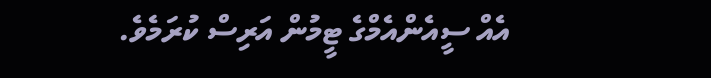އެއް ސީއެންއެމްގެ ޓީމުން އަރިސް ކުރަމެވެ.